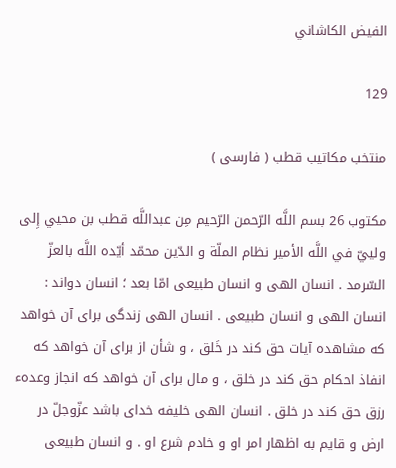الفيض الكاشاني

129

منتخب مكاتيب قطب ( فارسى )

مكتوب 26 بسم اللَّه الرّحمن الرّحيم مِن عبداللَّه قطب بن محيي إِلى ولييّ في اللَّه الأمير نظام الملّة و الدّين محمّد أيّده اللَّه بالعزّ السّرمد . انسان الهى و انسان طبيعى امّا بعد ؛ انسان دواند : انسان الهى و انسان طبيعى . انسان الهى زندگى براى آن خواهد كه مشاهده آيات حق كند در خَلق ، و شأن از براى آن خواهد كه انفاذ احكام حق كند در خلق ، و مال براى آن خواهد كه انجاز وعدهء رزق حق كند در خلق . انسان الهى خليفه خداى باشد عزّوجلّ در ارض و قايم به اظهار امر او و خادم شرع او . و انسان طبيعى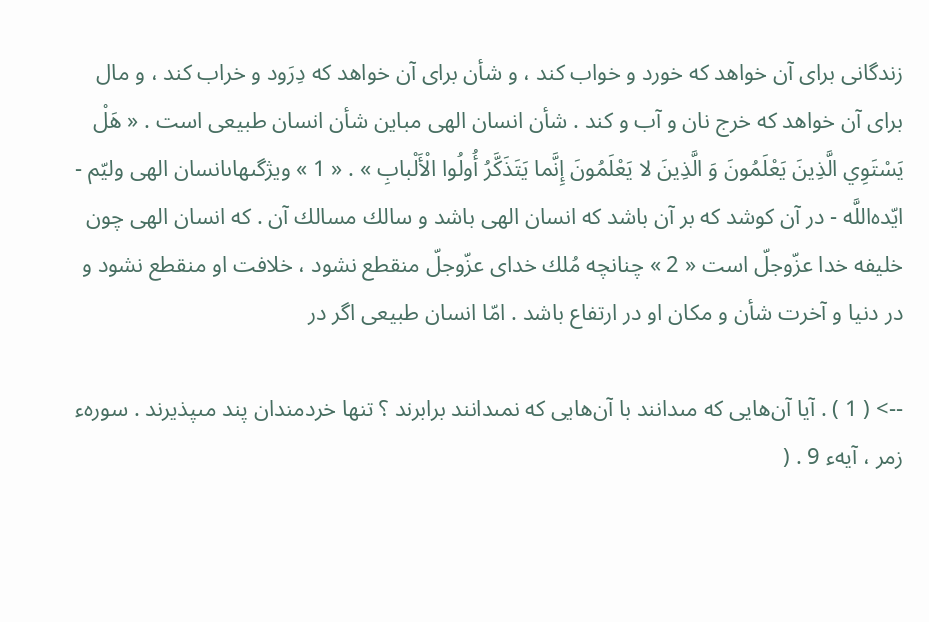زندگانى براى آن خواهد كه خورد و خواب كند ، و شأن براى آن خواهد كه دِرَود و خراب كند ، و مال براى آن خواهد كه خرج نان و آب و كند . شأن انسان الهى مباين شأن انسان طبيعى است . « هَلْ يَسْتَوِي الَّذِينَ يَعْلَمُونَ وَ الَّذِينَ لا يَعْلَمُونَ إِنَّما يَتَذَكَّرُ أُولُوا الْأَلْبابِ » . « 1 » ويژگىهاىانسان الهى وليّم - ايّده‌اللَّه - در آن كوشد كه بر آن باشد كه انسان الهى باشد و سالك مسالك آن . كه انسان الهى چون خليفه خدا عزّوجلّ است « 2 » چنانچه مُلك خداى عزّوجلّ منقطع نشود ، خلافت او منقطع نشود و در دنيا و آخرت شأن و مكان او در ارتفاع باشد . امّا انسان طبيعى اگر در

--> ( 1 ) . آيا آن‌هايى كه مىدانند با آن‌هايى كه نمىدانند برابرند ؟ تنها خردمندان پند مىپذيرند . سورهء زمر ، آيهء 9 . (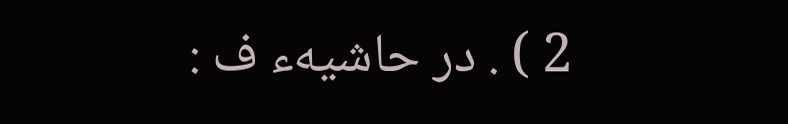2 ) . در حاشيهء ف :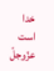خدا است عزّوجلّ